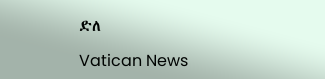ድለ

Vatican News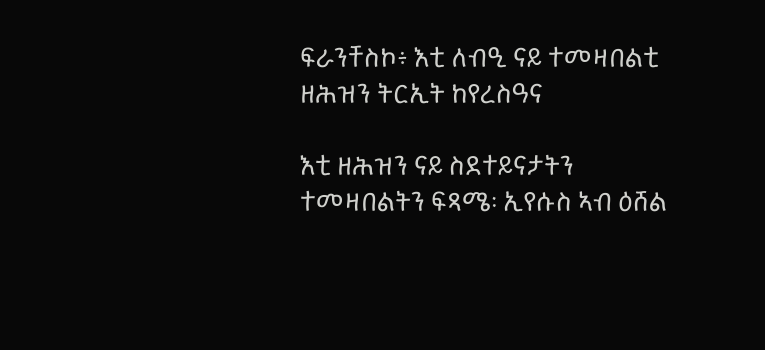ፍራንቸስኮ፥ እቲ ለብዒ ናይ ተመዛበልቲ ዘሕዝን ትርኢት ከየረስዓና

እቲ ዘሕዝን ናይ ስደተይናታትን ተመዛበልትን ፍጻሜ፡ ኢየሱስ ኣብ ዕሸል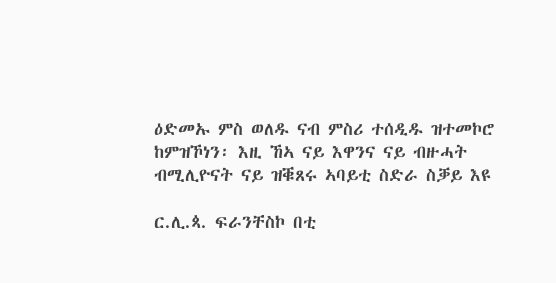ዕድመኡ ምስ ወለዱ ናብ ምስሪ ተሰዲዱ ዝተመኮሮ ከምዝኾነን፡ እዚ ኸኣ ናይ እዋንና ናይ ብዙሓት ብሚሊዮናት ናይ ዝቑጸሩ ኣባይቲ ስድራ ስቓይ እዩ

ር.ሊ.ጳ. ፍራንቸስኮ በቲ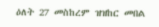ዕለት 27 መስከረም ዝዝከር መበል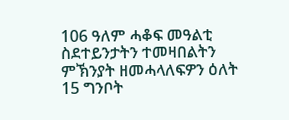106 ዓለም ሓቆፍ መዓልቲ ስደተይንታትን ተመዛበልትን ምኽንያት ዘመሓላለፍዎን ዕለት 15 ግንቦት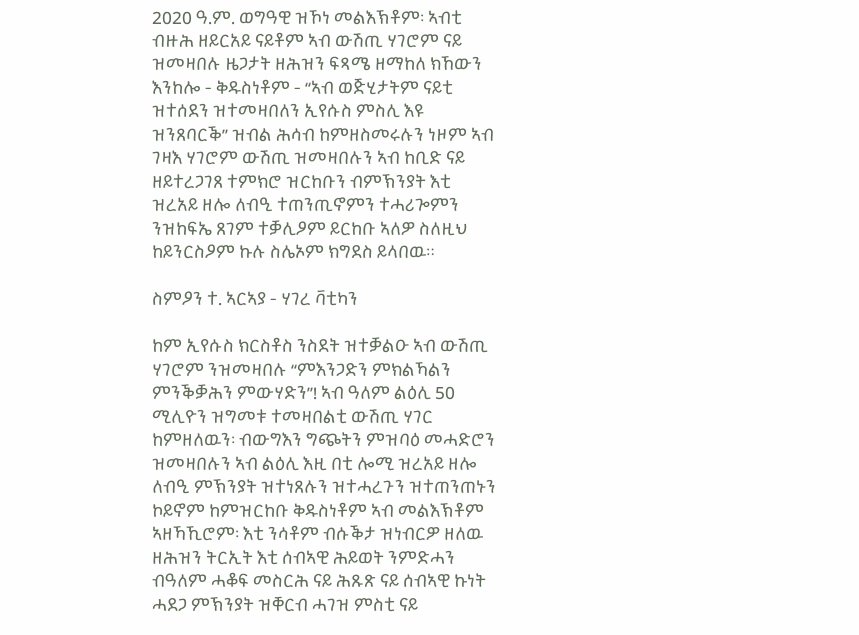2020 ዓ.ም. ወግዓዊ ዝኾነ መልእኽቶም፡ ኣብቲ ብዙሕ ዘይርአይ ናይቶም ኣብ ውሽጢ ሃገሮም ናይ ዝመዛበሉ ዜጋታት ዘሕዝን ፍጻሜ ዘማከለ ክኸውን እንከሎ - ቅዱስነቶም - “ኣብ ወጅሂታትም ናይቲ ዝተሰደን ዝተመዛበለን ኢየሱስ ምስሊ እዩ ዝንጸባርቕ” ዝብል ሕሳብ ከምዘስመሩሉን ነዞም ኣብ ገዛእ ሃገሮም ውሽጢ ዝመዛበሉን ኣብ ከቢድ ናይ ዘይተረጋገጸ ተምክሮ ዝርከቡን ብምኽንያት እቲ ዝረአይ ዘሎ ለብዒ ተጠንጢኖምን ተሓሪጐምን ንዝከፍኤ ጸገም ተቓሊዖም ይርከቡ ኣለዎ ስለዚህ ከይንርስዖም ኩሉ ስሌኦም ክግደስ ይላበዉ።

ስምዖን ተ. ኣርኣያ - ሃገረ ቫቲካን

ከም ኢየሱስ ክርስቶስ ንስደት ዝተቓልዑ ኣብ ውሽጢ ሃገሮም ንዝመዛበሉ “ምእንጋድን ምክልኻልን ምንቕቓሕን ምውሃድን”! ኣብ ዓለም ልዕሊ 50 ሚሊዮን ዝግመቱ ተመዛበልቲ ውሽጢ ሃገር ከምዘለዉን፡ ብውግእን ግጭትን ምዝባዕ መሓድሮን ዝመዛበሉን ኣብ ልዕሊ እዚ በቲ ሎሚ ዝረአይ ዘሎ ለብዒ ምኽንያት ዝተነጸሉን ዝተሓረጉን ዝተጠንጠኑን ኮይኖም ከምዝርከቡ ቅዱስነቶም ኣብ መልእኽቶም ኣዘኻኺሮም፡ እቲ ንሳቶም ብሱቕታ ዝነብርዎ ዘለዉ ዘሕዝን ትርኢት እቲ ሰብኣዊ ሕይወት ንምድሓን ብዓለም ሓቆፍ መስርሕ ናይ ሕጹጽ ናይ ሰብኣዊ ኩነት ሓደጋ ምኽንያት ዝቐርብ ሓገዝ ምስቲ ናይ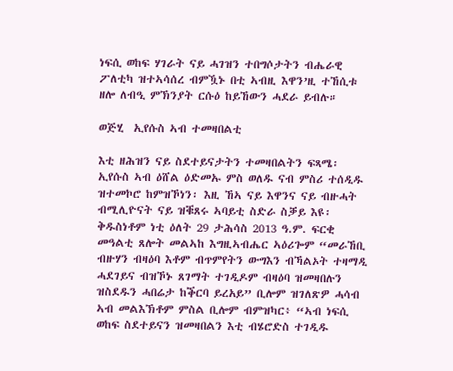ነፍሲ ወከፍ ሃገራት ናይ ሓገዝን ተበግሶታትን ብሔራዊ ፖለቲካ ዝተኣሳሰረ ብምዃኑ በቲ ኣብዚ እዋን’ዚ ተኸሲቱ ዘሎ ለብዒ ምኽንያት ርሱዕ ከይኸውን ሓደራ ይብሉ።

ወጅሂ  ኢየሱስ ኣብ ተመዛበልቲ

እቲ ዘሕዝን ናይ ስደተይናታትን ተመዛበልትን ፍጻሜ፡ ኢየሱስ ኣብ ዕሸል ዕድመኡ ምስ ወለዱ ናብ ምስሪ ተሰዲዱ ዝተመኮሮ ከምዝኾነን፡ እዚ ኸኣ ናይ እዋንና ናይ ብዙሓት ብሚሊዮናት ናይ ዝቑጸሩ ኣባይቲ ስድራ ስቓይ እዩ፡ ቅዱስነቶም ነቲ ዕለት 29 ታሕሳስ 2013 ዓ.ም. ፍርቂ መዓልቲ ጸሎት መልኣከ እግዚኣብሔር ኣዕሪጐም “መራኸቢ ብዙሃን ብዛዕባ እቶም ብጥምየትን ውግእን ብኻልኦት ተዛማዲ ሓደገይና ብዝኾኑ ጸገማት ተገዲዶም ብዛዕባ ዝመዛበሉን ዝስደዱን ሓበሬታ ከቕርባ ይረአይ” ቢሎም ዝገለጽዎ ሓሳብ ኣብ መልእኽቶም ምስል ቢሎም ብምዝካር፥ “ኣብ ነፍሲ ወከፍ ስደተይናን ዝመዛበልን እቲ ብሄሮድስ ተገዲዱ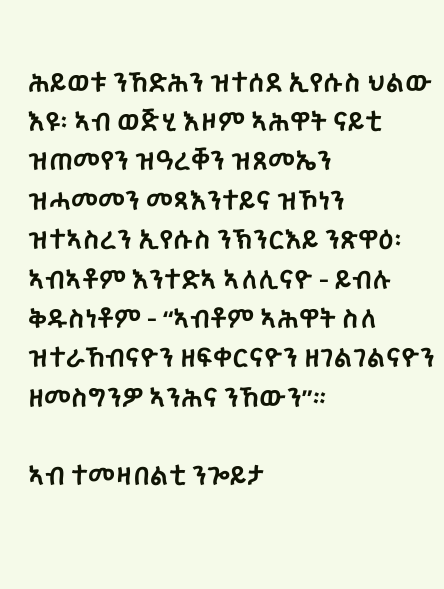ሕይወቱ ንኸድሕን ዝተሰደ ኢየሱስ ህልው እዩ፡ ኣብ ወጅሂ እዞም ኣሕዋት ናይቲ ዝጠመየን ዝዓረቐን ዝጸመኤን ዝሓመመን መጻእንተይና ዝኾነን ዝተኣስረን ኢየሱስ ንኽንርእይ ንጽዋዕ፡ ኣብኣቶም እንተድኣ ኣለሊናዮ - ይብሉ ቅዱስነቶም - “ኣብቶም ኣሕዋት ስለ ዝተራኸብናዮን ዘፍቀርናዮን ዘገልገልናዮን ዘመስግንዎ ኣንሕና ንኸውን”።

ኣብ ተመዛበልቲ ንጐይታ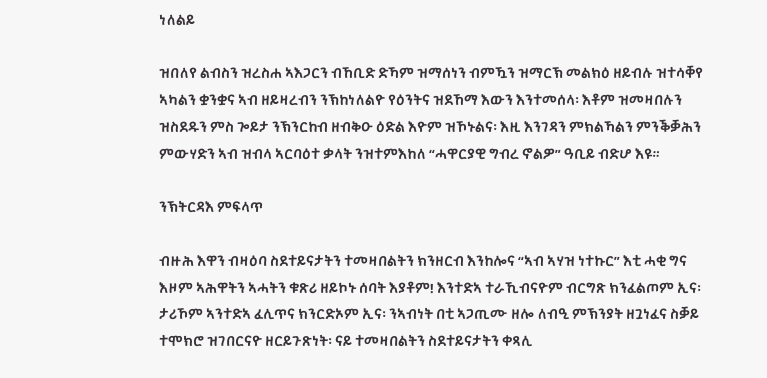ነለልይ

ዝበለየ ልብስን ዝረስሐ ኣእጋርን ብኸቢድ ድኻም ዝማሰነን ብምዃን ዝማርኽ መልክዕ ዘይብሉ ዝተሳቐየ ኣካልን ቋንቋና ኣብ ዘይዛረብን ንኽከነለልዮ የዕንትና ዝደኸማ እውን እንተመሰላ፡ እቶም ዝመዛበሉን ዝስደዱን ምስ ጐይታ ንኽንርከብ ዘብቅዑ ዕድል እዮም ዝኾኑልና፡ እዚ እንገዳን ምክልኻልን ምንቕቓሕን ምውሃድን ኣብ ዝብላ ኣርባዕተ ቃላት ንዝተምእከለ “ሓዋርያዊ ግብረ ኖልዎ” ዓቢይ ብድሆ እዩ።

ንኽትርዳእ ምፍላጥ

ብዙሕ እዋን ብዛዕባ ስደተይናታትን ተመዛበልትን ክንዘርብ እንከሎና “ኣብ ኣሃዝ ነተኩር” እቲ ሓቂ ግና እዞም ኣሕዋትን ኣሓትን ቁጽሪ ዘይኮኑ ሰባት እያቶም! እንተድኣ ተራኺብናዮም ብርግጽ ክንፈልጦም ኢና፡ ታሪኾም ኣንተድኣ ፈሊጥና ክንርድኦም ኢና፡ ንኣብነት በቲ ኣጋጢሙ ዘሎ ለብዒ ምኽንያት ዘጓነፈና ስቓይ ተሞክሮ ዝገበርናዮ ዘርይጉጽነት፡ ናይ ተመዛበልትን ስደተይናታትን ቀጻሊ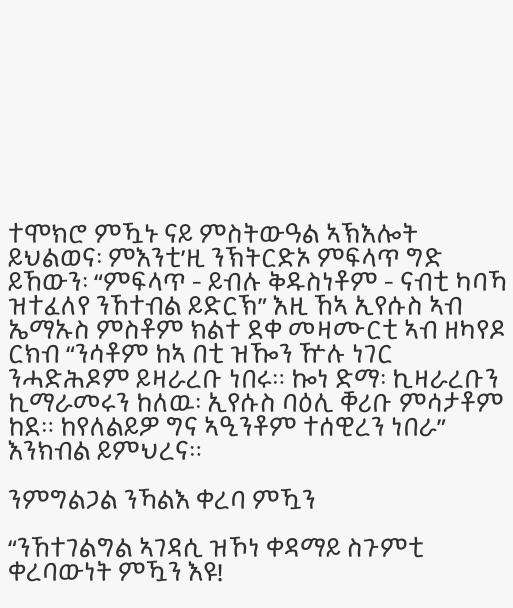ተሞክሮ ምዃኑ ናይ ምስትውዓል ኣኽእሎት ይህልወና፡ ምእንቲ’ዚ ንኽትርድኦ ምፍላጥ ግድ ይኸውን፡ “ምፍላጥ - ይብሉ ቅዱስነቶም - ናብቲ ካባኻ ዝተፈለየ ንኸተብል ይድርኽ” እዚ ኸኣ ኢየሱስ ኣብ ኤማኡስ ምስቶም ክልተ ደቀ መዛሙርቲ ኣብ ዘካየዶ ርክብ “ንሳቶም ከኣ በቲ ዝዀን ዅሉ ነገር ንሓድሕዶም ይዛራረቡ ነበሩ። ኰነ ድማ፡ ኪዛራረቡን ኪማራመሩን ከለዉ፡ ኢየሱስ ባዕሊ ቐሪቡ ምሳታቶም ከደ። ከየለልይዎ ግና ኣዒንቶም ተሰዊረን ነበራ” እንክብል ይምህረና።

ንምግልጋል ንኻልእ ቀረባ ምዃን

“ንኸተገልግል ኣገዳሲ ዝኾነ ቀዳማይ ስጉምቲ ቀረባውነት ምዃን እዩ!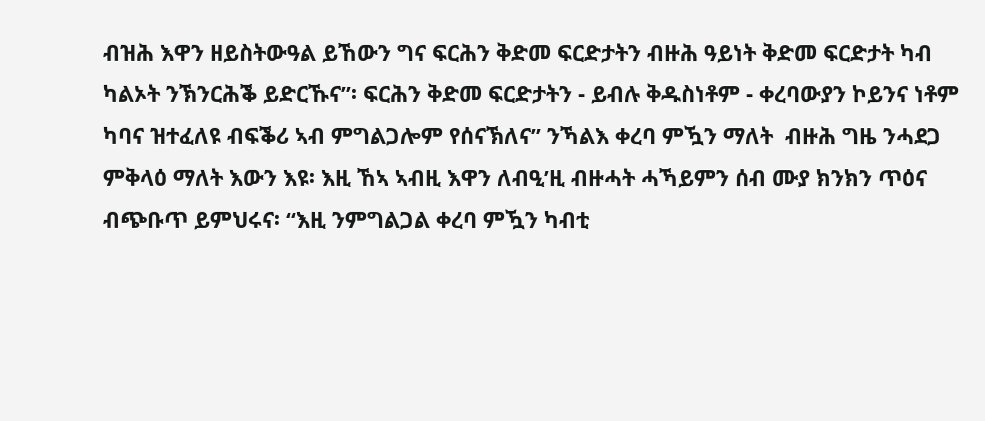ብዝሕ እዋን ዘይስትውዓል ይኸውን ግና ፍርሕን ቅድመ ፍርድታትን ብዙሕ ዓይነት ቅድመ ፍርድታት ካብ ካልኦት ንኽንርሕቕ ይድርኹና”፡ ፍርሕን ቅድመ ፍርድታትን - ይብሉ ቅዱስነቶም - ቀረባውያን ኮይንና ነቶም ካባና ዝተፈለዩ ብፍቕሪ ኣብ ምግልጋሎም የሰናኽለና” ንኻልእ ቀረባ ምዃን ማለት  ብዙሕ ግዜ ንሓደጋ ምቅላዕ ማለት እውን እዩ፡ እዚ ኸኣ ኣብዚ እዋን ለብዒ’ዚ ብዙሓት ሓኻይምን ሰብ ሙያ ክንክን ጥዕና ብጭቡጥ ይምህሩና፡ “እዚ ንምግልጋል ቀረባ ምዃን ካብቲ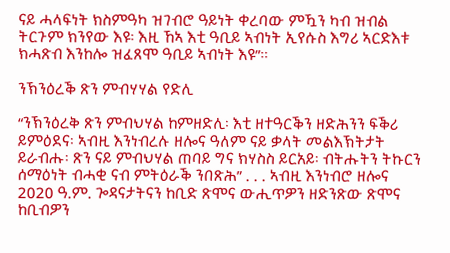ናይ ሓላፍነት ክስምዓካ ዝገብሮ ዓይነት ቀረባው ምዃን ካብ ዝብል ትርጉም ክንየው እዩ፡ እዚ ኸኣ እቲ ዓቢይ ኣብነት ኢየሱስ እግሪ ኣርድእቱ ክሓጽብ እንከሎ ዝፈጸሞ ዓቢይ ኣብነት እዩ”።

ንኽንዕረቕ ጽን ምብሃሃል የድሊ

“ንኽንዕረቅ ጽን ምብህሃል ከምዘድሊ፡ እቲ ዘተዓርቕን ዘድሕንን ፍቕሪ ይምዕደና፡ ኣብዚ እንነብረሉ ዘሎና ዓለም ናይ ቃላት መልእኽትታት ይራብሑ፡ ጽን ናይ ምብህሃል ጠባይ ግና ክሃስስ ይርአይ፡ ብትሑትን ትኩርን ሰማዕነት ብሓቂ ናብ ምትዕራቕ ንበጽሕ” . . . ኣብዚ እንነብሮ ዘሎና 2020 ዓ.ም. ጐዳናታትናን ከቢድ ጽሞና ውሒጥዎን ዘድንጽው ጽሞና ከቢብዎን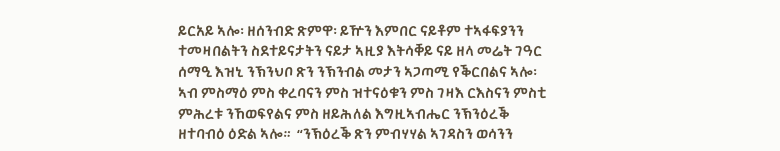ይርአይ ኣሎ፡ ዘሰንብድ ጽምዋ፡ ይዅን እምበር ናይቶም ተኣፋፍያንን ተመዛበልትን ስደተይናታትን ናይታ ኣዚያ እትሳቐይ ናይ ዘላ መሬት ገዓር ሰማዒ እዝኒ ንኽንህቦ ጽን ንኽንብል መታን ኣጋጣሚ የቕርበልና ኣሎ፡ ኣብ ምስማዕ ምስ ቀረባናን ምስ ዝተናዕቁን ምስ ገዛእ ርእስናን ምስቲ ምሕረቱ ንኸወፍየልና ምስ ዘይሕለል እግዚኣብሔር ንኽንዕረቕ  ዘተባብዕ ዕድል ኣሎ።  “ንኽዕረቕ ጽን ምብሃሃል ኣገዳስን ወሳንን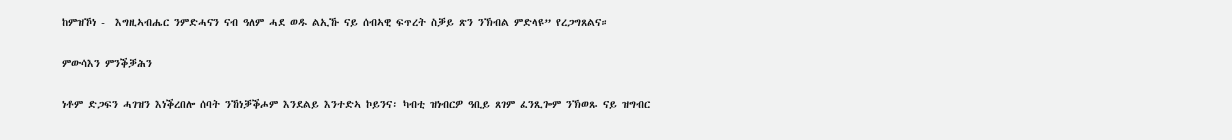ከምዝኾነ -  እግዚኣብሔር ንምድሓናን ናብ ዓለም ሓደ ወዱ ልኢኹ ናይ ሰብኣዊ ፍጥረት ስቓይ ጽን ንኽብል ምድላዩ” የረጋግጸልና።

ምውሳእን ምንቕቓሕን

ነቶም ድጋፍን ሓገዝን እነቕረበሎ ሰባት ንኸነቓቕሖም እንደልይ እንተድኣ ኮይንና፡ ካብቲ ዝነብርዎ ዓቢይ ጸገም ፈንጺጐም ንኽወጹ ናይ ዝግብር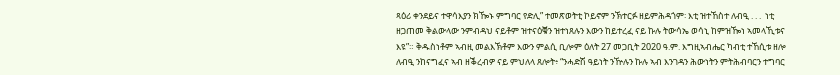ጻዕሪ ቀንደይና ተዋሳእያን ክዀኑ ምግባር የድሊ” ተመጽወትቲ ኮይኖም ንኽተርፉ ዘይምሕዳጎም፡ እቲ ዝተኸስተ ለብዒ . . .  ነቲ ዘጋጠመ ቅልውላው ንምብዳህ ናይቶም ዝተናዕቑን ዝተነጸሉን እውን ከይተረፈ ናይ ኩሉ ትውሳኤ ወሳኒ ከምዝዀነ ኣመላኺቱና እዩ”። ቅዱስነቶም ኣብዚ መልእኽቶም እውን ምልሲ ቢሎም ዕለት 27 መጋቢት 2020 ዓ.ም. እግዚኣብሔር ካብቲ ተኸሲቱ ዘሎ ለብዒ ንከናግፈና ኣብ ዘቕረብዎ ናይ ምህለላ ጸሎት፥ “ንሓድሽ ዓይነት ንዅሉን ኩሉ ኣብ እንገዳን ሕውነትን ምትሕብባርን ተግባር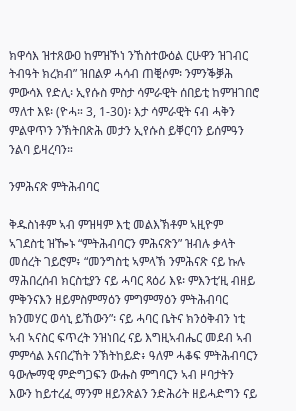ክዋሳእ ዝተጸውዐ ከምዝኾነ ንኸስተውዕል ርሁዋን ዝገብር ትብዓት ክረክብ” ዝበልዎ ሓሳብ ጠቒሶም፡ ንምንቕቓሕ ምውሳእ የድሊ፡ ኢየሱስ ምስታ ሳምራዊት ሰበይቲ ከምዝገበሮ ማለተ እዩ፡ (ዮሓ። 3, 1-30)፡ እታ ሳምራዊት ናብ ሓቅን ምልዋጥን ንኽትበጽሕ መታን ኢየሱስ ይቐርባን ይሰምዓን ንልባ ይዛረባን።

ንምሕናጽ ምትሕብባር

ቅዱስነቶም ኣብ ምዝዛም እቲ መልእኽቶም ኣዚዮም ኣገደስቲ ዝዀኑ “ምትሕብባርን ምሕናጽን” ዝብሉ ቃላት መሰረት ገይሮም፥ “መንግስቲ ኣምላኽ ንምሕናጽ ናይ ኩሉ ማሕበረሰብ ክርስቲያን ናይ ሓባር ጻዕሪ እዩ፡ ምእንቲ’ዚ ብዘይ ምቅንናእን ዘይምስምማዕን ምግምማዕን ምትሕብባር ክንመሃር ወሳኒ ይኸውን”፡ ናይ ሓባር ቤትና ክንዕቅብን ነቲ ኣብ ኣናስር ፍጥረት ንዝነበረ ናይ እግዚኣብሔር መደብ ኣብ ምምሳል እናበረኸት ንኽትከይድ፥ ዓለም ሓቆፍ ምትሕብባርን ዓውሎማዊ ምድግጋፍን ውሑስ ምግባርን ኣብ ዞባታትን እውን ከይተረፈ ማንም ዘይንጽልን ንድሕሪት ዘይሓድግን ናይ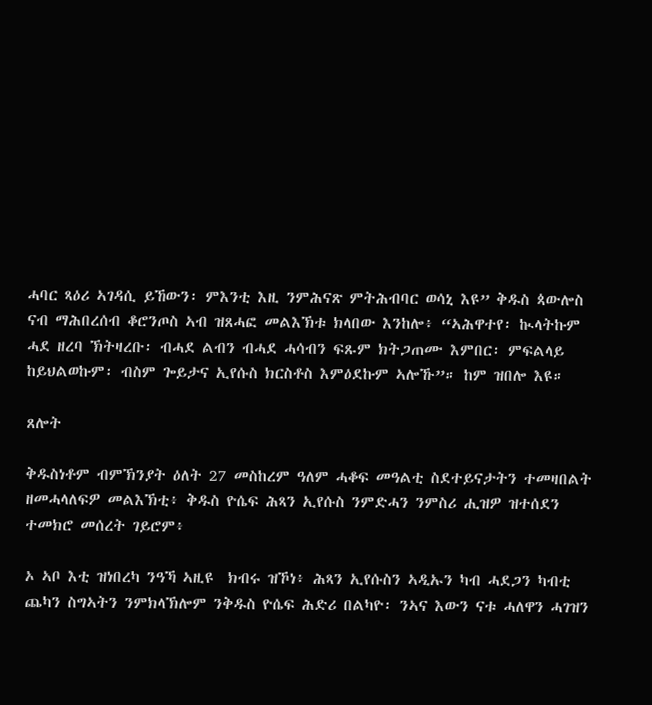ሓባር ጻዕሪ ኣገዳሲ ይኸውን፡ ምእንቲ እዚ ንምሕናጽ ምትሕብባር ወሳኒ እዩ” ቅዱስ ጳውሎስ ናብ ማሕበረሰብ ቆሮንጦስ ኣብ ዝጸሓፎ መልእኽቱ ክላበው እንከሎ፥ “ኣሕዋተየ፡ ኲላትኩም ሓደ ዘረባ ኽትዛረቡ፡ ብሓደ ልብን ብሓደ ሓሳብን ፍጹም ክትጋጠሙ እምበር፡ ምፍልላይ ከይህልወኩም፡ ብስም ጐይታና ኢየሱስ ክርስቶስ እምዕደኩም ኣሎኹ”። ከም ዝበሎ እዩ።

ጸሎት

ቅዱስነቶም ብምኽንያት ዕለት 27 መስከረም ዓለም ሓቆፍ መዓልቲ ስደተይናታትን ተመዛበልት ዘመሓላለፍዎ መልእኽቲ፥ ቅዱስ ዮሴፍ ሕጻን ኢየሱስ ንምድሓን ንምስሪ ሒዝዎ ዝተሰደን ተመክሮ መሰረት ገይሮም፥

ኦ ኣቦ እቲ ዝነበረካ ንዓኻ ኣዚዩ  ክብሩ ዝኾነ፥ ሕጻን ኢየሱስን ኣዲኡን ካብ ሓደጋን ካብቲ ጨካን ስግኣትን ንምክላኽሎም ንቅዱስ ዮሴፍ ሕድሪ በልካዮ፡ ንኣና እውን ናቱ ሓለዋን ሓገዝን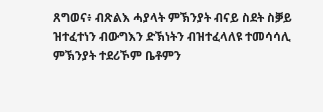ጸግወና፥ ብጽልእ ሓያላት ምኽንያት ብናይ ስደት ስቓይ ዝተፈተነን ብውግእን ድኽነትን ብዝተፈላለዩ ተመሳሳሊ ምኽንያት ተደሪኾም ቤቶምን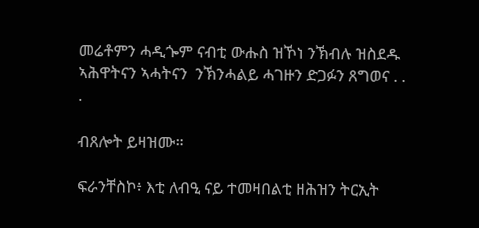መሬቶምን ሓዲጐም ናብቲ ውሑስ ዝኾነ ንኽብሉ ዝስደዱ ኣሕዋትናን ኣሓትናን  ንኽንሓልይ ሓገዙን ድጋፉን ጸግወና . . .

ብጸሎት ይዛዝሙ።

ፍራንቸስኮ፥ እቲ ለብዒ ናይ ተመዛበልቲ ዘሕዝን ትርኢት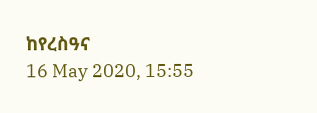ከየረስዓና
16 May 2020, 15:55